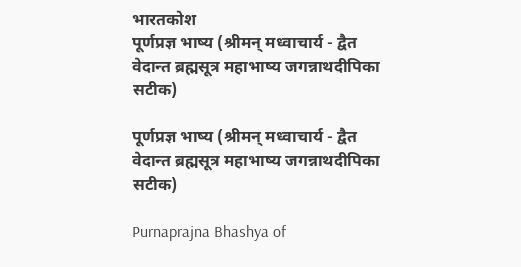भारतकोश
पूर्णप्रज्ञ भाष्य (श्रीमन् मध्वाचार्य - द्वैत वेदान्त ब्रह्मसूत्र महाभाष्य जगन्नाथदीपिका सटीक)

पूर्णप्रज्ञ भाष्य (श्रीमन् मध्वाचार्य - द्वैत वेदान्त ब्रह्मसूत्र महाभाष्य जगन्नाथदीपिका सटीक)

Purnaprajna Bhashya of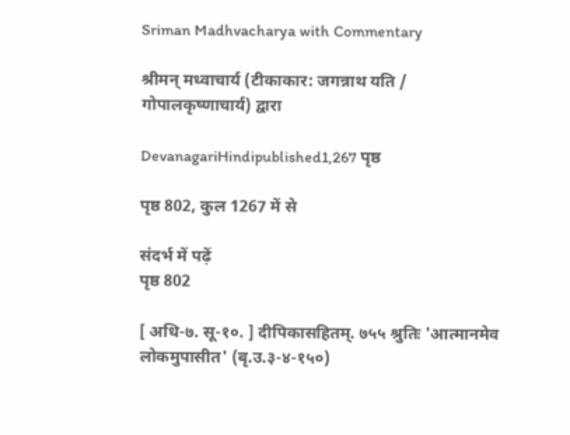Sriman Madhvacharya with Commentary

श्रीमन् मध्वाचार्य (टीकाकार: जगन्नाथ यति / गोपालकृष्णाचार्य) द्वारा

DevanagariHindipublished1,267 पृष्ठ

पृष्ठ 802, कुल 1267 में से

संदर्भ में पढ़ें
पृष्ठ 802

[ अधि-७. सू-१०. ] दीपिकासहितम्. ७५५ श्रुतिः 'आत्मानमेव लोकमुपासीत' (बृ.उ.३-४-१५०)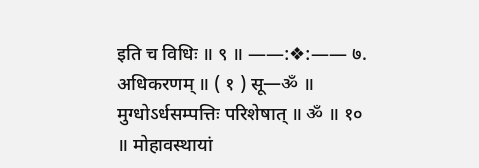इति च विधिः ॥ ९ ॥ ――:❖:―― ७. अधिकरणम् ॥ ( १ ) सू—ॐ ॥ मुग्धोऽर्धसम्पत्तिः परिशेषात् ॥ ॐ ॥ १० ॥ मोहावस्थायां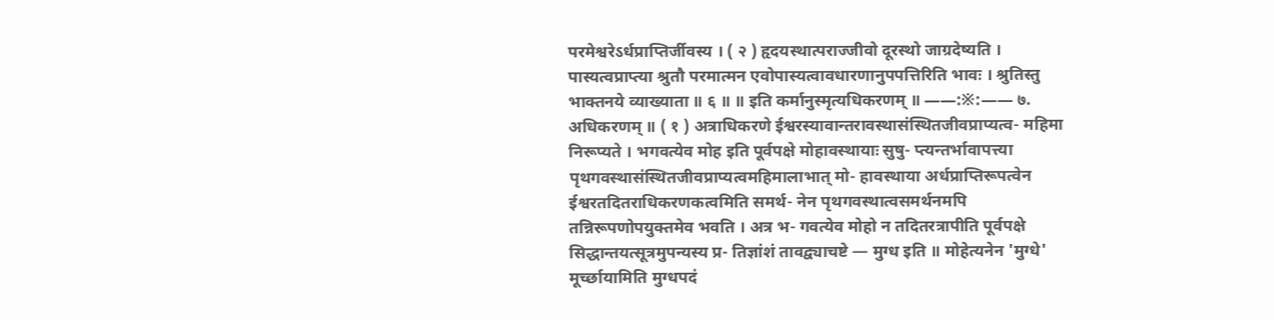परमेश्वरेऽर्धप्राप्तिर्जीवस्य । ( २ ) हृदयस्थात्पराज्जीवो दूरस्थो जाग्रदेष्यति । पास्यत्वप्राप्त्या श्रुतौ परमात्मन एवोपास्यत्वावधारणानुपपत्तिरिति भावः । श्रुतिस्तु भाक्तनये व्याख्याता ॥ ६ ॥ ॥ इति कर्मानुस्मृत्यधिकरणम् ॥ ――:※:―― ७. अधिकरणम् ॥ ( १ ) अत्राधिकरणे ईश्वरस्यावान्तरावस्थासंस्थितजीवप्राप्यत्व- महिमा निरूप्यते । भगवत्येव मोह इति पूर्वपक्षे मोहावस्थायाः सुषु- प्त्यन्तर्भावापत्त्या पृथगवस्थासंस्थितजीवप्राप्यत्वमहिमालाभात् मो- हावस्थाया अर्धप्राप्तिरूपत्वेन ईश्वरतदितराधिकरणकत्वमिति समर्थ- नेन पृथगवस्थात्वसमर्थनमपि तन्निरूपणोपयुक्तमेव भवति । अत्र भ- गवत्येव मोहो न तदितरत्रापीति पूर्वपक्षे सिद्धान्तयत्सूत्रमुपन्यस्य प्र- तिज्ञांशं तावद्व्याचष्टे — मुग्ध इति ॥ मोहेत्यनेन 'मुग्धे' मूर्च्छायामिति मुग्धपदं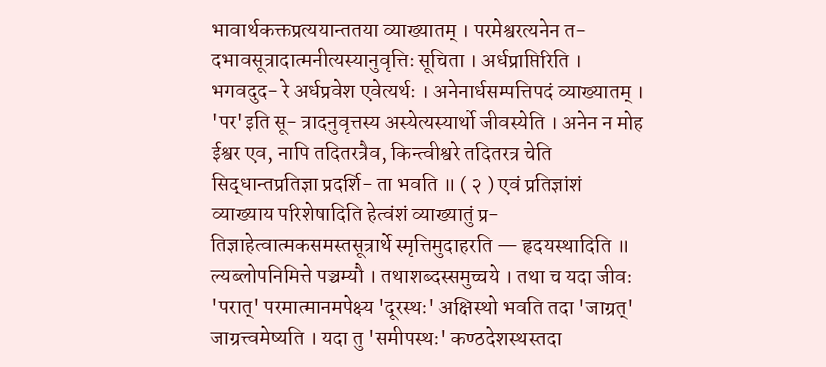भावार्थकक्तप्रत्ययान्ततया व्याख्यातम् । परमेश्वरत्यनेन त- दभावसूत्रादात्मनीत्यस्यानुवृत्तिः सूचिता । अर्धप्राप्तिरिति । भगवदुद- रे अर्धप्रवेश एवेत्यर्थः । अनेनार्धसम्पत्तिपदं व्याख्यातम् । 'पर'इति सू- त्रादनुवृत्तस्य अस्येत्यस्यार्थो जीवस्येति । अनेन न मोह ईश्वर एव, नापि तदितरत्रैव, किन्त्वीश्वरे तदितरत्र चेति सिद्धान्तप्रतिज्ञा प्रदर्शि- ता भवति ॥ ( २ ) एवं प्रतिज्ञांशं व्याख्याय परिशेषादिति हेत्वंशं व्याख्यातुं प्र- तिज्ञाहेत्वात्मकसमस्तसूत्रार्थे स्मृत्तिमुदाहरति — हृदयस्थादिति ॥ ल्यब्लोपनिमित्ते पञ्चम्यौ । तथाशब्दस्समुच्चये । तथा च यदा जीवः 'परात्' परमात्मानमपेक्ष्य 'दूरस्थः' अक्षिस्थो भवति तदा 'जाग्रत्' जाग्रत्त्वमेष्यति । यदा तु 'समीपस्थः' कण्ठदेशस्थस्तदा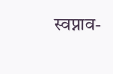स्वप्नाव-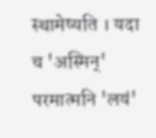स्थामेष्यति । यदा च 'अस्मिन्' परमात्मनि 'लयं'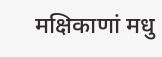मक्षिकाणां मधु